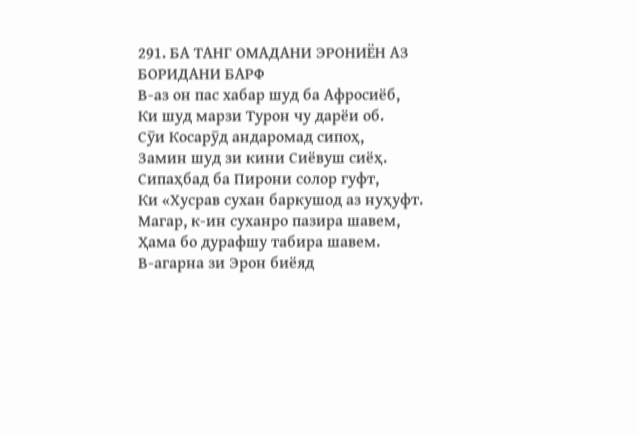291. БА ТАНГ ОМАДАНИ ЭРОНИЁН АЗ БОРИДАНИ БАРФ
В-аз он пас хабар шуд ба Афросиёб,
Ки шуд марзи Турон чу дарёи об.
Сӯи Косарӯд андаромад сипоҳ,
Замин шуд зи кини Сиёвуш сиёҳ.
Сипаҳбад ба Пирони солор гуфт,
Ки «Хусрав сухан баркушод аз нуҳуфт.
Магар, к-ин суханро пазира шавем,
Ҳама бо дурафшу табира шавем.
В-агарна зи Эрон биёяд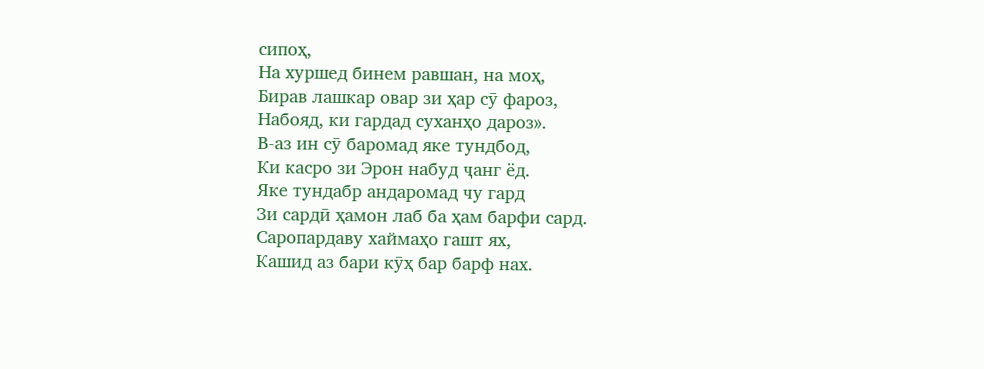сипоҳ,
На хуршед бинем равшан, на моҳ,
Бирав лашкар овар зи ҳар сӯ фароз,
Набояд, ки гардад суханҳо дароз».
В-аз ин сӯ баромад яке тундбод,
Ки касро зи Эрон набуд ҷанг ёд.
Яке тундабр андаромад чу гард
Зи сардӣ ҳамон лаб ба ҳам барфи сард.
Саропардаву хаймаҳо гашт ях,
Кашид аз бари кӯҳ бар барф нах.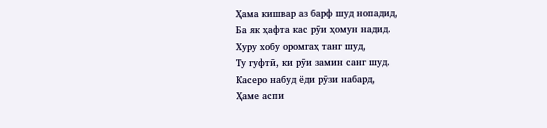Ҳама кишвар аз барф шуд нопадид,
Ба як ҳафта кас рӯи ҳомун надид.
Хуру хобу оромгаҳ танг шуд,
Ту гуфтӣ, ки рӯи замин санг шуд.
Касеро набуд ёди рӯзи набард,
Ҳаме аспи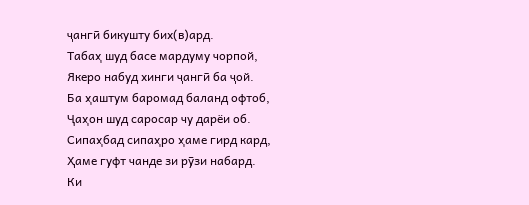ҷангӣ бикушту бих(в)ард.
Табаҳ шуд басе мардуму чорпой,
Якеро набуд хинги ҷангӣ ба ҷой.
Ба ҳаштум баромад баланд офтоб,
Ҷаҳон шуд саросар чу дарёи об.
Сипаҳбад сипаҳро ҳаме гирд кард,
Ҳаме гуфт чанде зи рӯзи набард.
Ки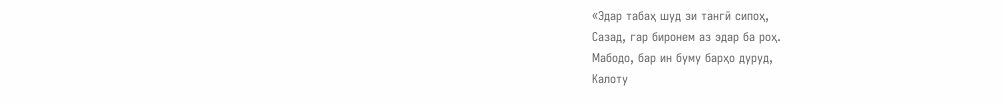«Эдар табаҳ шуд зи тангӣ сипоҳ,
Сазад, гар биронем аз эдар ба роҳ.
Мабодо, бар ин буму барҳо дуруд,
Калоту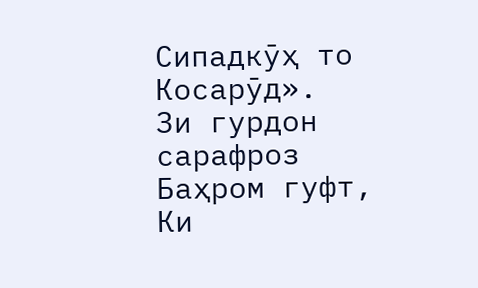Сипадкӯҳ то Косарӯд».
Зи гурдон сарафроз Баҳром гуфт,
Ки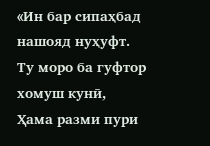«Ин бар сипаҳбад нашояд нуҳуфт.
Ту моро ба гуфтор хомуш кунӣ,
Ҳама разми пури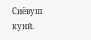Сиёвуш кунӣ.